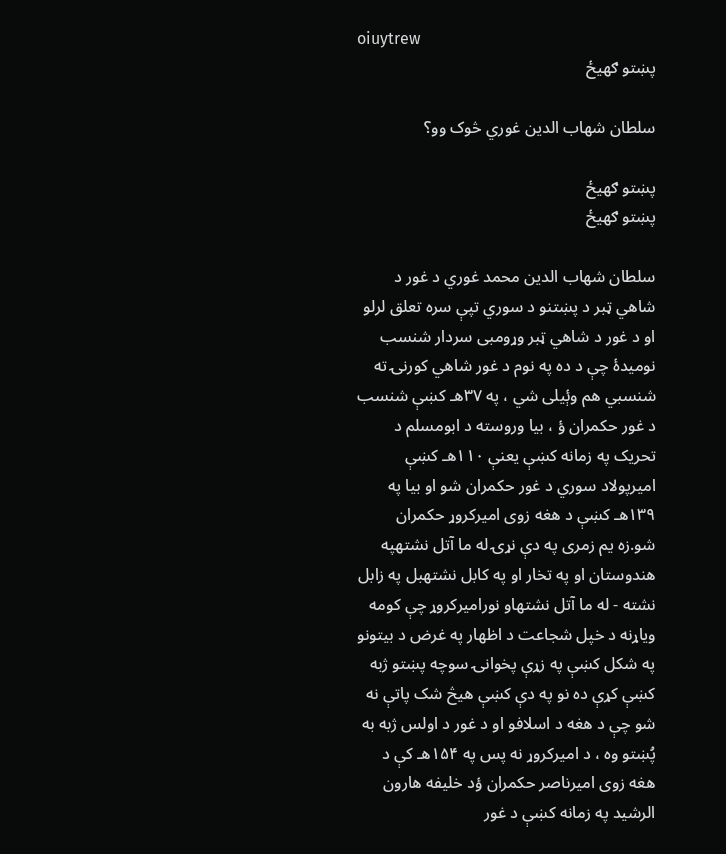oiuytrew
پښتو ګهيځ

سلطان شهاب الدین غوري څوک وو؟

پښتو ګهيځ
پښتو ګهيځ

سلطان شهاب الدین محمد غوري د غور د شاهي ټبر د پښتنو د سوري تپې سره تعلق لرلو او د غور د شاهي ټبر وړومبی سردار شنسب نومیدهٔ چې د ده په نوم د غور شاهي کورنۍ ته شنسبي هم وېٔیلی شي ، په ۳۷هـ کښې شنسب د غور حکمران ؤ ، بیا وروسته د ابومسلم د تحریک په زمانه کښې یعنې ۱۱۰هـ کښې امیرپولاد سوري د غور حکمران شو او بیا په ۱۳۹هـ کښې د هغه زوی امیرکروړ حکمران شو.زه یم زمری په دې نړۍ له ما آتل نشتهپه هندوستان او په تخار او په کابل نشتهبل په زابل نشته - له ما آتل نشتهاو نورامیرکروړ چې کومه ویاړنه د خپل شجاعت د اظهار په غرض د بیتونو په شکل کښې په زړې پخوانۍ سوچه پښتو ژبه کښې کړې ده نو په دې کښې هیڅ شک پاتې نه شو چې د هغه د اسلافو او د غور د اولس ژبه به پُښتو وه ، د امیرکروړ نه پس په ۱۵۴هـ کې د هغه زوی امیرناصر حکمران ؤد خلیفه هارون الرشید په زمانه کښې د غور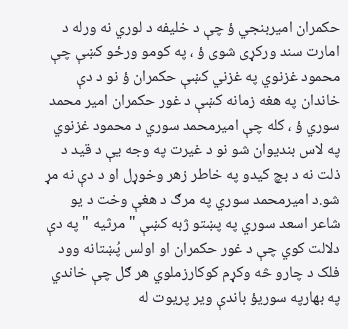حکمران امیربنجي ؤ چې د خلیفه د لوري نه ورله د امارت سند ورکړی شوی ؤ ، په کومو ورځو کښې چې محمود غزنوي په غزني کښې حکمران ؤ نو د دې خاندان په هغه زمانه کښې د غور حکمران امیر محمد سوري ؤ ، کله چې امیرمحمد سوري د محمود غزنوي په لاس بندیوان شو نو د غیرت په وجه يې د قید د ذلت نه د بچ کیدو په خاطر زهر وخوړل او د دې نه مړ شو.د امیرمحمد سوري په مرګ د هغې وخت د یو شاعر اسعد سوري په پښتو ژبه کښې " مرثیه " په دې دلالت کوي چې د غور حکمران او اولس پُښتانه وود فلک د چارو څه وکړم کوکارزملوي هر ګل چې خاندي په بهارپه سوریؤ باندې ویر پریوت له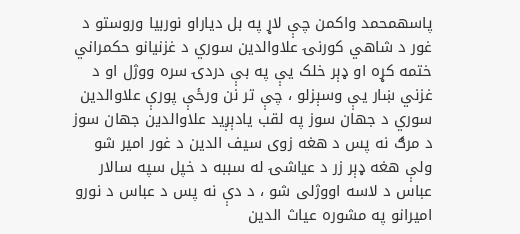پاسهمحمد واکمن چې لاړ په بل دیاراو نوربیا وروستو د غور د شاهي کورنۍ علاوالدین سوري د غزنیانو حکمراني ختمه کړه او ډېر خلک يې په بې دردۍ سره ووژل او د غزني ښار يې وسېزلو ، چې تر نن ورځې پورې علاوالدین سوري د جهان سوز په لقب یادېږيد علاوالدین جهان سوز د مرګ نه پس د هغه زوی سیف الدین د غور امیر شو ولې هغه ډېر زر د عیاشۍ له سببه د خپل سپه سالار عباس د لاسه اووژلی شو ، د دې نه پس د عباس د نورو امیرانو په مشوره عیاث الدین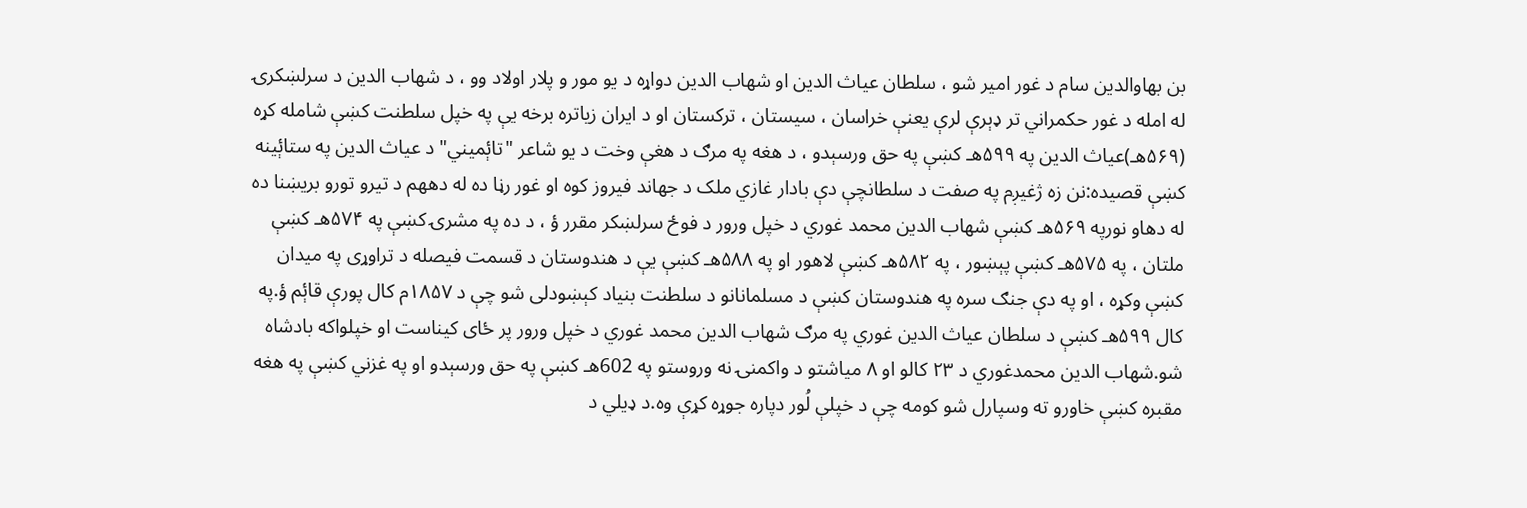بن بهاوالدین سام د غور امیر شو ، سلطان عیاث الدین او شهاب الدین دواړه د یو مور و پلار اولاد وو ، د شهاب الدین د سرلښکرۍ له امله د غور حکمراني تر ډېرې لرې یعنې خراسان ، سیستان ، ترکستان او د ایران زیاتره برخه يې په خپل سلطنت کښې شامله کړه (۵۶۹هـ)عیاث الدین په ۵۹۹هـ کښې په حق ورسېدو ، د هغه په مرګ د هغې وخت د یو شاعر "تاېٔمیني" د عیاث الدین په ستاېٔینه کښې قصیده:نن زه ژغیږم په صفت د سلطانچې دې بادار غازي ملک د جهاند فیروز کوه او غور رڼا ده له دههم د تیرو تورو بریښنا ده له دهاو نورپه ۵۶۹هـ کښې شهاب الدین محمد غوري د خپل ورور د فوځ سرلښکر مقرر ؤ ، د ده په مشرۍ کښې په ۵۷۴هـ کښې ملتان ، په ۵۷۵هـ کښې پېښور ، په ۵۸۲هـ کښې لاهور او په ۵۸۸هـ کښې يې د هندوستان د قسمت فیصله د تراوړی په میدان کښې وکړه ، او په دې جنګ سره په هندوستان کښې د مسلمانانو د سلطنت بنیاد کېښودلی شو چې د ۱۸۵۷م کال پورې قاېٔم ؤ.په کال ۵۹۹هـ کښې د سلطان عیاث الدین غوري په مرګ شهاب الدین محمد غوري د خپل ورور پر ځای کیناست او خپلواکه بادشاه شو.شهاب الدین محمدغوري د ۲۳ کالو او ۸ میاشتو د واکمنۍ نه وروستو په 602هـ کښې په حق ورسېدو او په غزني کښې په هغه مقبره کښې خاورو ته وسپارل شو کومه چې د خپلې لُور دپاره جوړه کړې وه.د ډیلي د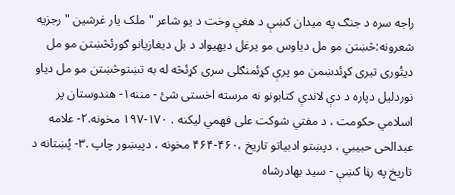راجه سره د جنګ په میدان کښې د هغې وخت د یو شاعر " ملک یار غرشین " رجزیه شعرونه:څښتن مو مل دیاوس مو یرغل دیهیواد د بل دیغازیانو ګورئڅښتن مو مل دیتُوری تیری کړئدښمن مو پرې کړئمنګلی سری کړئڅه له به تښتوڅښتن مو مل دیاو نوردلیل دپاره د دې لاندې کتابونو نه مرسته اخستی شیٔ - مننه۱- هندوستان پر اسلامي حکومت ، د مفتي شوکت علی فهمي لیکنه . ۱۷۰-۱۹۷ مخونه.۲- علامه عبدالحی حبیبي ، دپښتو ادبیاتو تاریخ ،۴۶۰-۴۶۴ مخونه ، دپيښور چاپ .۳- پُښتانه د تاریخ په رڼا کښې - سید بهادرشاه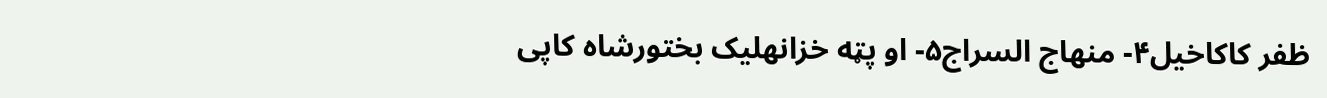ظفر کاکاخیل۴- منهاج السراج۵- او پټه خزانهلیک بختورشاه کاپی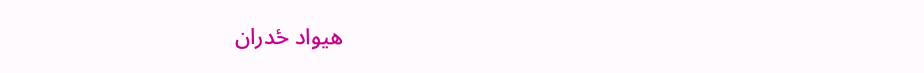هیواد ځدران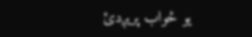یو ځواب پریږدئ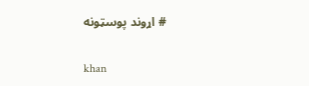# اړوند پوسټونه

khan